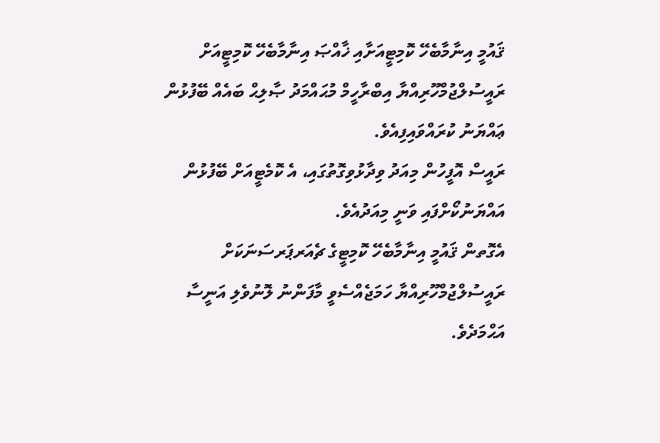ޤައުމީ އިނާމާބެހޭ ކޮމިޓީއަށާއި ޚާއްޞަ އިނާމާބެހޭ ކޮމިޓީއަށް ރައީސުލްޖުމްހޫރިއްޔާ އިބްރާހީމް މުޙައްމަދު ޞާލިޙް ބައެއް ބޭފުޅުން ޢައްޔަނު ކުރައްވައިފިއެވެ.
ރައީސް އޮފީހުން މިއަދު ވިދާޅުވިގޮތުގައި، އެ ކޮމެޓީއަށް ބޭފުޅުން އައްޔަނުކޯށްފައި ވަނީ މިއަދުއެވެ.
އެގޮތން ޤައުމީ އިނާމާބެހޭ ކޮމިޓީގެ ޗެއަރޕަރސަނަކަށް ރައީސުލްޖުމްހޫރިއްޔާ ހަމަޖެއްސެވީ މާފަންނު ލޮނުވެލި އަނީސާ އަޙްމަދެވެ.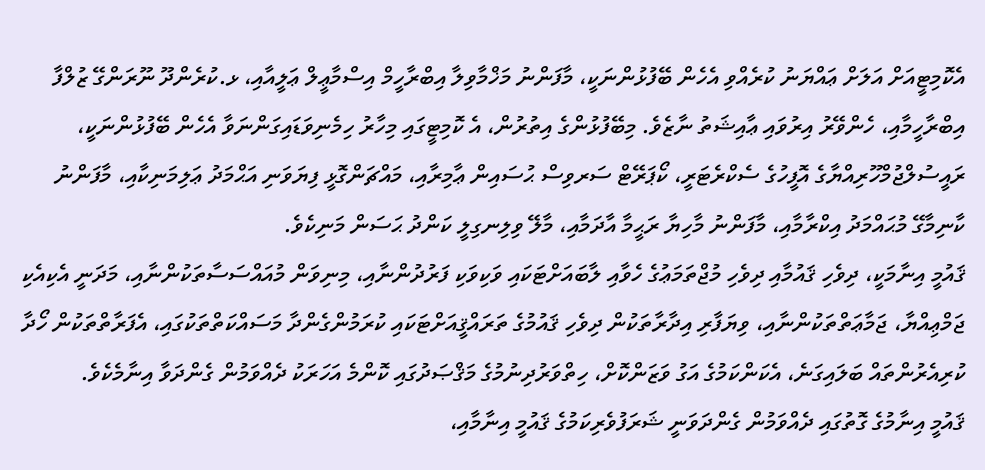އެކޮމިޓީއަށް އަލަށް ޢައްޔަނު ކުރެއްވި އެހެން ބޭފުޅުންނަކީ، މާފަންނު މަޚްމާވިލާ އިބްރާހީމް އިސްމާޢީލް ޢަލީއާއި، ޅ.ކުރެންދޫ ނޫރަންގޭ ޒުލްފާ އިބްރާހީމާއި، ހެންވޭރު އިރުވައި ޢާއިޝަތު ނާޒެވެ. މިބޭފުޅުންގެ އިތުރުން، އެ ކޮމިޓީގައި މިހާރު ހިމެނިވަޑައިގަންނަވާ އެހެން ބޭފުޅުންނަކީ، ރައީސުލްޖުމްހޫރިއްޔާގެ އޮފީހުގެ ސެކްރެޓަރީ، ކޯޕަރޭޓް ސަރވިސް ޙުސައިން ޢާމިރާއި، މައްޗަންގޮޅީ ފިޔަވަނި އަޙްމަދު ޢަލިމަނިކާއި، މާފަންނު ކާނިމާގޭ މުޙައްމަދު އިކްރާމާއި، މާފަންނު މާހިޔާ ރަޙީމާ އާދަމާއި، މާލޭ ވިލިނގިލީ ކަންދު ޙަސަން މަނިކެވެ.
ޤައުމީ އިނާމަކީ، ދިވެހި ޤައުމާއި ދިވެހި މުޖްތަމަޢުގެ ހެވާއި ލާބައަށްޓަކައި ވަކިވަކި ފަރުދުންނާއި، މިނިވަން މުއައްސަސާތަކުންނާއި، މަދަނީ އެކިއެކި ޖަމްޢިއްޔާ، ޖަމާޢަތްތަކުންނާއި، ވިޔަފާރި އިދާރާތަކުން ދިވެހި ޤައުމުގެ ތަރައްޤީއަށްޓަކައި ކުރަމުންގެންދާ މަސައްކަތްތަކުގައި، އެފަރާތްތަކުން ހޯދާ ކުރިއެރުންތައް ބަލައިގަނެ، އެކަންކަމުގެ އަގު ވަޒަންކޮށް، ހިތްވަރުދިނުމުގެ މަޤްޞަދުގައި ކޮންމެ އަހަރަކު ދެއްވަމުން ގެންދަވާ އިނާމެކެވެ.
ޤައުމީ އިނާމުގެ ގޮތުގައި ދެއްވަމުން ގެންދަވަނީ ޝަރަފުވެރިކަމުގެ ޤައުމީ އިނާމާއި،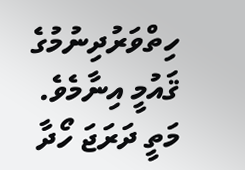ހިތްވަރުދިނުމުގެ ޤައުމީ އިނާމެވެ.
މަތީ ދަރަޖަ ހޯދާ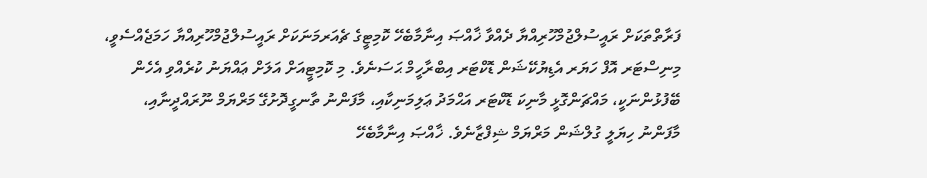ފަރާތްތަކަށް ރައީސުލްޖުމްހޫރިއްޔާ ދެއްވާ ޚާއްޞަ އިނާމާބެހޭ ކޮމިޓީގެ ޗެއަރމަނަކަށް ރައީސުލްޖުމްހޫރިއްޔާ ހަމަޖެއްސެވީ، މިނިސްޓަރ އޮފް ހަޔަރ އެޑިޔުކޭޝަން ޑޮކްޓަރ އިބްރާހީމް ޙަސަނެވެ. މި ކޮމިޓީއަށް އަލަށް ޢައްޔަނު ކުރެއްވި އެހެން ބޭފުޅުންނަކީ، މައްޗަންގޮޅީ މާނިކަ ޑޮކްޓަރ އަޙްމަދު ޢަލިމަނިކާއި، މާފަންނު ތާނގީދޮށުގޭ މަރްޔަމް ނޫރައްދީނާއި، މާފަންނު ހިޔަލީ ގުލްޝަން މަރްޔަމް ޝިފްޒާނެވެ. ޚާއްޞަ އިނާމާބެހޭ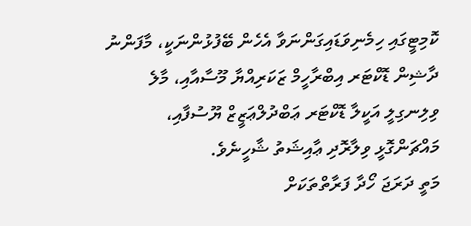ކޮމިޓީގައި ހިމެނިވަޑައިގަންނަވާ އެހެން ބޭފުޅުންނަކީ، މާފަންނު ދާޝިން ޑޮކްޓަރ އިބްރާހީމް ޒަކަރިއްޔާ މޫސާއާއި، މާލެ ވިލިނގިލީ އަކީލާ ޑޮކްޓަރ ޢަބްދުލްޢަޒީޒް ޔޫސުފާއި، މައްޗަންގޮޅީ ވިލާރޮދި ޢާއިޝަތު ޝާހީނެވެ.
މަތީ ދަރަޖަ ހޯދާ ފަރާތްތަކަށް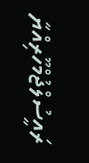ރައީސުލްޖުމްހޫރިއްޔާ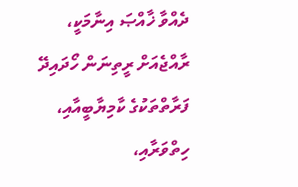ދެއްވާ ޚާއްޞަ އިނާމަކީ، ރާއްޖެއަށް ރީތިނަން ހޯދައިދޭ ފަރާތްތަކުގެ ކާމިޔާބީއާއި، ހިތްވަރާއި،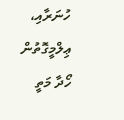ހުނަރާއި، ޢިލްމީގޮތުން ހޯދާ މަތީ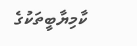ކާމިޔާބީތަކުގެ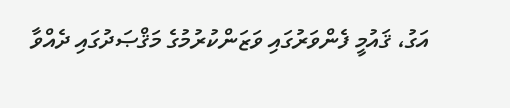އަގު، ޤައުމީ ފެންވަރުގައި ވަޒަންކުރުމުގެ މަޤްޞަދުގައި ދެއްވާ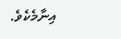އިނާމެކެވެ.